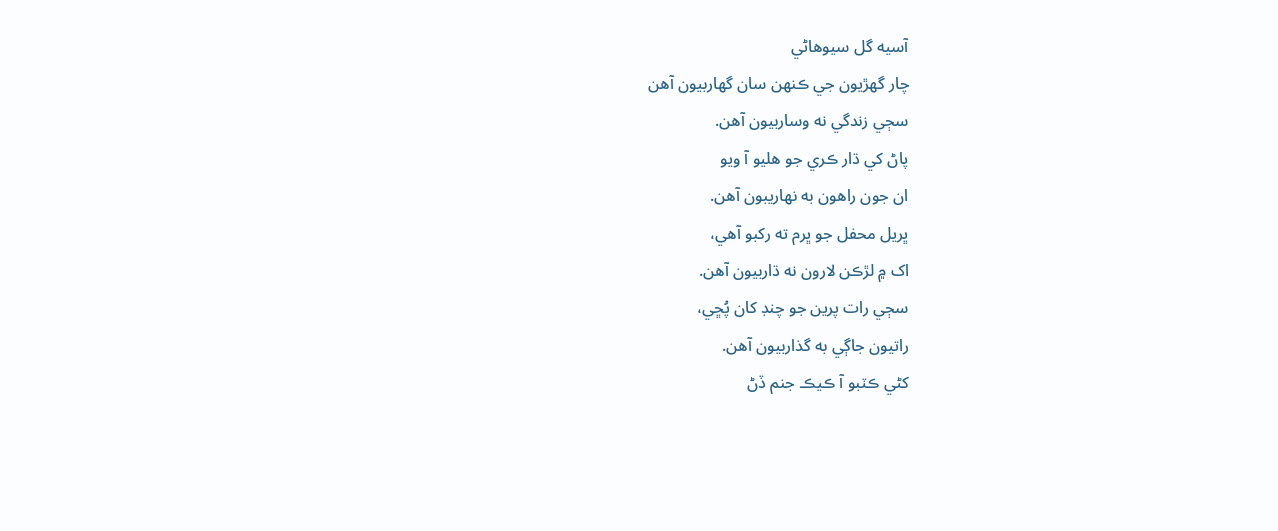آسيه گل سيوهاڻي
چار گهڙيون جي ڪنهن سان گهاربيون آهن
سڄي زندگي نه وساربيون آهن.
پاڻ کي ڌار ڪري جو هليو آ ويو
ان جون راهون به نهاريبون آهن.
ڀريل محفل جو ڀرم ته رکبو آهي،
اک ۾ لڙڪن لارون نه ڌاربيون آهن.
سڄي رات پرين جو چنڊ کان پُڇي،
راتيون جاڳي به گذاربيون آهن.
کڻي ڪٽبو آ ڪيڪ جنم ڏڻ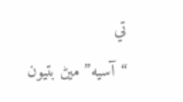تي
“آسيه” ميڻ بتيون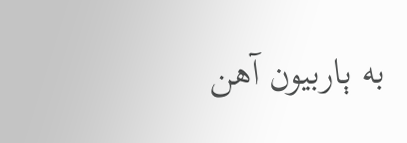به ٻاربيون آهن